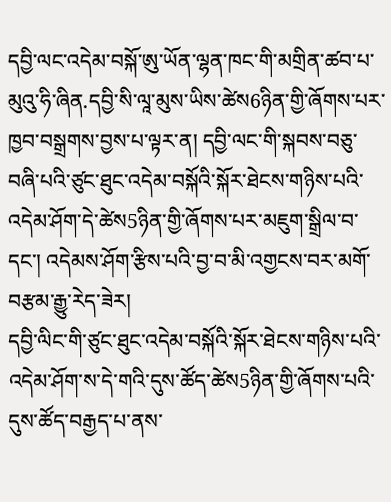དབྱི་ལང་འདེམ་བསྐོ་ཨུ་ཡོན་ལྷན་ཁང་གི་མགྲིན་ཚབ་པ་མུའུ་ཧི་ཞིན.དབྱི་སི་ལཱ་མུས་ཡིས་ཚེས6ཉིན་གྱི་ཞོགས་པར་ཁྱབ་བསྒྲགས་བྱས་པ་ལྟར་ན། དབྱི་ལང་གི་སྐབས་བཅུ་བཞི་པའི་ཙུང་ཐུང་འདེམ་བསྐོའི་སྐོར་ཐེངས་གཉིས་པའི་འདེམ་ཤོག་དེ་ཚེས5ཉིན་གྱི་ཞོགས་པར་མཇུག་སྒྲིལ་བ་དང་། འདེམས་ཤོག་རྩིས་པའི་བྱ་བ་མི་འགྱངས་བར་མགོ་བརྩམ་རྒྱུ་རེད་ཟེར།
དབྱི་ལིང་གི་ཙུང་ཐུང་འདེམ་བསྐོའི་སྐོར་ཐེངས་གཉིས་པའི་འདེམ་ཤོག་ས་དེ་གའི་དུས་ཚོད་ཚེས5ཉིན་གྱི་ཞོགས་པའི་དུས་ཚོད་བརྒྱད་པ་ནས་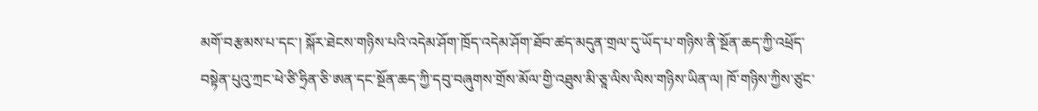མགོ་བརྩམས་པ་དང་། སྐོར་ཐེངས་གཉིས་པའི་འདེམ་ཤོག་ཁྲོད་འདེམ་ཤོག་ཐོབ་ཚད་མདུན་གྲལ་དུ་ཡོད་པ་གཉིས་ནི་སྔོན་ཆད་ཀྱི་འཕྲོད་བསྟེན་པུའུ་ཀྲང་ཕེ་ཙི་ཧྲིན་ཅི་ཨན་དང་སྔོན་ཆད་ཀྱི་དབུ་བཞུགས་གྲོས་མོལ་གྱི་འཐུས་མི་ཅཱ་ལིས་ལིས་གཉིས་ཡིན་ལ། ཁོ་གཉིས་ཀྱིས་ཙུང་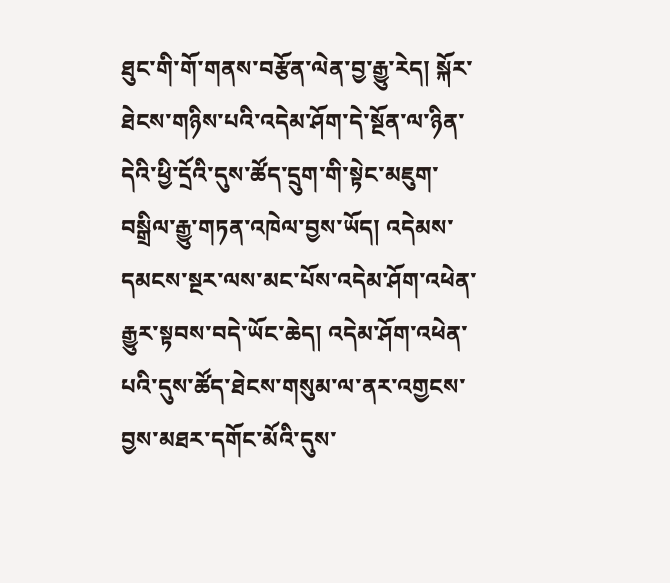ཐུང་གི་གོ་གནས་བརྩོན་ལེན་བྱ་རྒྱུ་རེད། སྐོར་ཐེངས་གཉིས་པའི་འདེམ་ཤོག་དེ་སྔོན་ལ་ཉིན་དེའི་ཕྱི་དྲོའི་དུས་ཚོད་དྲུག་གི་སྟེང་མཇུག་བསྒྲིལ་རྒྱུ་གཏན་འཁེལ་བྱས་ཡོད། འདེམས་དམངས་སྔར་ལས་མང་པོས་འདེམ་ཤོག་འཕེན་རྒྱུར་སྟབས་བདེ་ཡོང་ཆེད། འདེམ་ཤོག་འཕེན་པའི་དུས་ཚོད་ཐེངས་གསུམ་ལ་ནར་འགྱངས་བྱས་མཐར་དགོང་མོའི་དུས་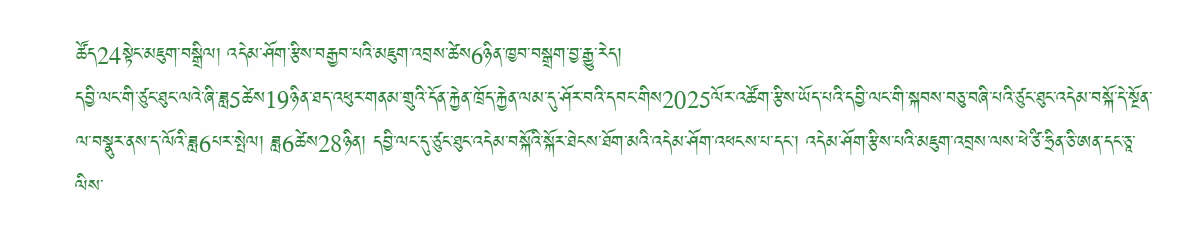ཚོད24སྟེང་མཇུག་བསྒྲིལ། འདེམ་ཤོག་རྩིས་བརྒྱབ་པའི་མཇུག་འབྲས་ཚེས6ཉིན་ཁྱབ་བསྒྲག་བྱ་རྒྱུ་རེད།
དབྱི་ལང་གི་ཙུང་ཐུང་ལའེ་ཞི་ཟླ5ཚེས19ཉིན་ཐད་འཕུར་གནམ་གྲུའི་དོན་རྐྱེན་ཁྲོད་རྐྱེན་ལམ་དུ་ཤོར་བའི་དབང་གིས2025ལོར་འཚོག་རྩིས་ཡོད་པའི་དབྱི་ལང་གི་སྐབས་བཅུ་བཞི་པའི་ཙུང་ཐུང་འདེམ་བསྐོ་དེ་སྔོན་ལ་བསྣུར་ནས་ད་ལོའི་ཟླ6པར་སྤེལ། ཟླ6ཚེས28ཉིན། དབྱི་ལང་དུ་ཙུང་ཐུང་འདེམ་བསྐོའི་སྐོར་ཐེངས་ཐོག་མའི་འདེམ་ཤོག་འཕངས་པ་དང་། འདེམ་ཤོག་རྩིས་པའི་མཇུག་འབྲས་ལས་ཕེ་ཙི་ཧྲིན་ཅི་ཨན་དང་ཅཱ་ལིས་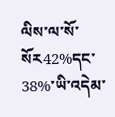ལིས་ལ་སོ་སོར42%དང་38%་ཡི་འདེམ་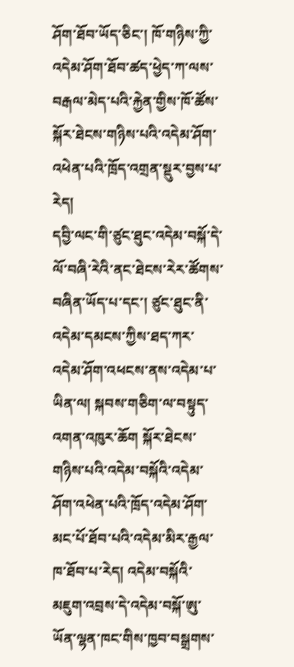ཤོག་ཐོབ་ཡོད་ཅིང་། ཁོ་གཉིས་ཀྱི་འདེམ་ཤོག་ཐོབ་ཚད་ཕྱེད་ཀ་ལས་བརྒལ་མེད་པའི་རྐྱེན་གྱིས་ཁོ་ཚོས་སྐོར་ཐེངས་གཉིས་པའི་འདེམ་ཤོག་འཕེན་པའི་ཁྲོད་འགྲན་སྡུར་བྱས་པ་རེད།
དབྱི་ལང་གི་ཙུང་ཐུང་འདེམ་བསྐོ་དེ་ལོ་བཞི་རེའི་ནང་ཐེངས་རེར་ཚོགས་བཞིན་ཡོད་པ་དང་། ཙུང་ཐུང་ནི་འདེམ་དམངས་ཀྱིས་ཐད་ཀར་འདེམ་ཤོག་འཕངས་ནས་འདེམ་པ་ཡིན་ལ། སྐབས་གཅིག་ལ་བསྟུད་འགན་འཁུར་ཆོག སྐོར་ཐེངས་གཉིས་པའི་འདེམ་བསྐོའི་འདེམ་ཤོག་འཕེན་པའི་ཁྲོད་འདེམ་ཤོག་མང་པོ་ཐོབ་པའི་འདེམ་མིར་རྒྱལ་ཁ་ཐོབ་པ་རེད། འདེམ་བསྐོའི་མཇུག་འབྲས་དེ་འདེམ་བསྐོ་ཨུ་ཡོན་ལྷན་ཁང་གིས་ཁྱབ་བསྒྲགས་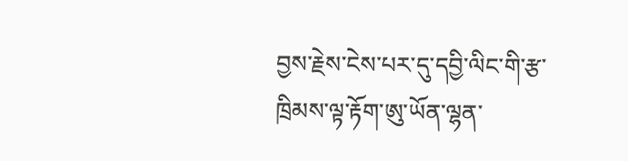བྱས་རྗེས་ངེས་པར་དུ་དབྱི་ལིང་གི་རྩ་ཁྲིམས་ལྟ་རྟོག་ཨུ་ཡོན་ལྷན་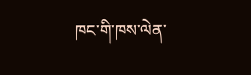ཁང་གི་ཁས་ལེན་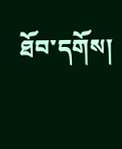ཐོབ་དགོས།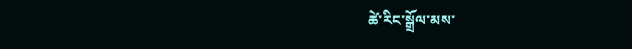ཚེ་རིང་སྒྲོལ་མས་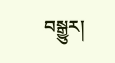བསྒྱུར།